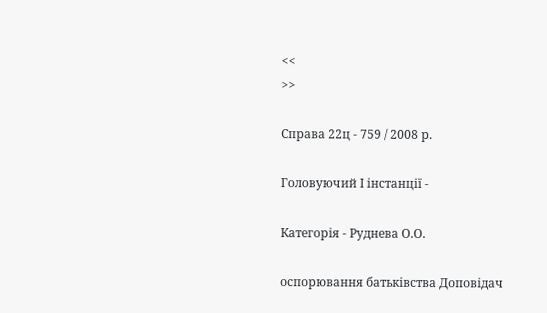<<
>>

Справа 22ц - 759 / 2008 р.

Головуючий І інстанції -

Категорія - Руднева О.О.

оспорювання батьківства Доповідач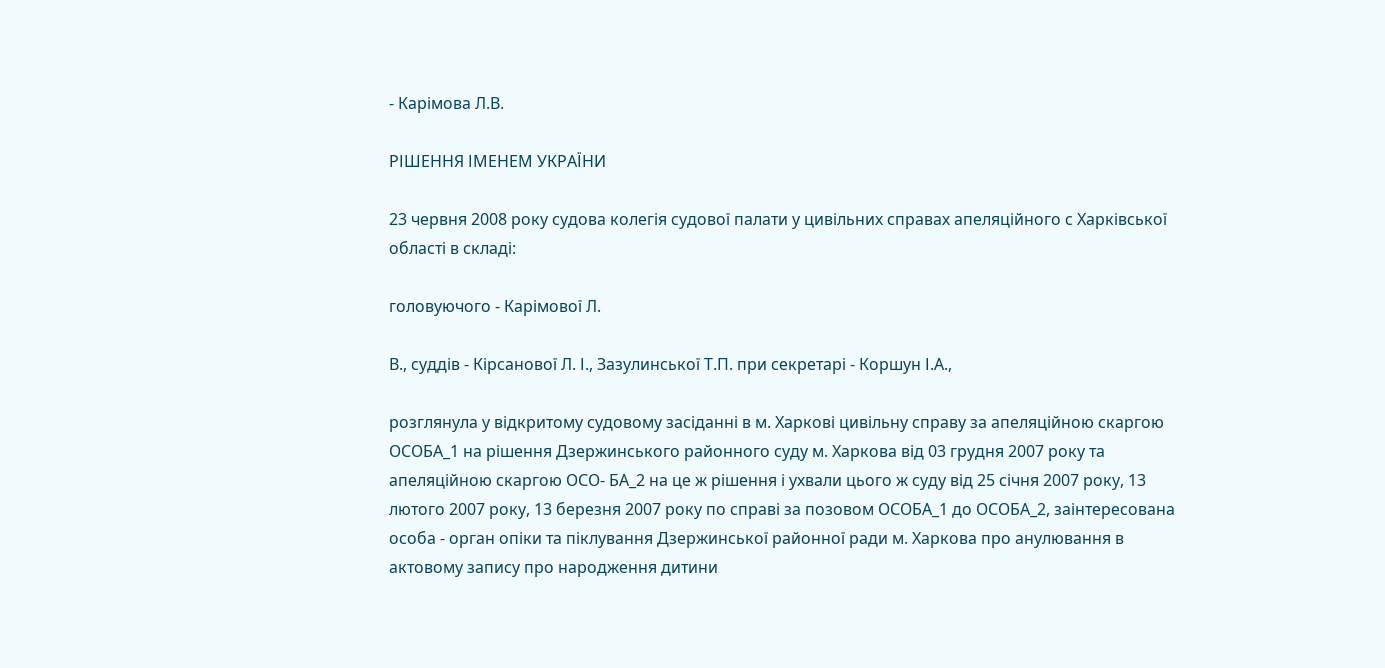- Карімова Л.В.

РІШЕННЯ ІМЕНЕМ УКРАЇНИ

23 червня 2008 року судова колегія судової палати у цивільних справах апеляційного с Харківської області в складі:

головуючого - Карімової Л.

В., суддів - Кірсанової Л. І., Зазулинської Т.П. при секретарі - Коршун І.А.,

розглянула у відкритому судовому засіданні в м. Харкові цивільну справу за апеляційною скаргою ОСОБА_1 на рішення Дзержинського районного суду м. Харкова від 03 грудня 2007 року та апеляційною скаргою ОСО- БА_2 на це ж рішення і ухвали цього ж суду від 25 січня 2007 року, 13 лютого 2007 року, 13 березня 2007 року по справі за позовом ОСОБА_1 до ОСОБА_2, заінтересована особа - орган опіки та піклування Дзержинської районної ради м. Харкова про анулювання в актовому запису про народження дитини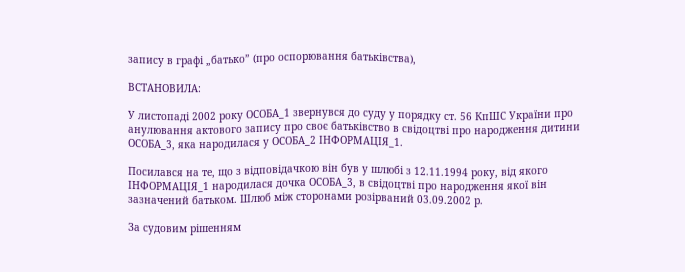запису в графі „батько” (про оспорювання батьківства),

ВСТАНОВИЛА:

У листопаді 2002 року ОСОБА_1 звернувся до суду у порядку ст. 56 КпШС України про анулювання актового запису про своє батьківство в свідоцтві про народження дитини ОСОБА_3, яка народилася у ОСОБА_2 ІНФОРМАЦІЯ_1.

Посилався на те, що з відповідачкою він був у шлюбі з 12.11.1994 року, від якого ІНФОРМАЦІЯ_1 народилася дочка ОСОБА_3, в свідоцтві про народження якої він зазначений батьком. Шлюб між сторонами розірваний 03.09.2002 р.

За судовим рішенням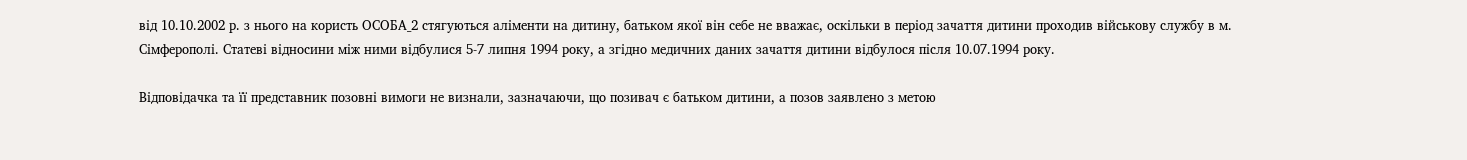від 10.10.2002 р. з нього на користь ОСОБА_2 стягуються аліменти на дитину, батьком якої він себе не вважає, оскільки в період зачаття дитини проходив військову службу в м. Сімферополі. Статеві відносини між ними відбулися 5-7 липня 1994 року, а згідно медичних даних зачаття дитини відбулося після 10.07.1994 року.

Відповідачка та її представник позовні вимоги не визнали, зазначаючи, що позивач є батьком дитини, а позов заявлено з метою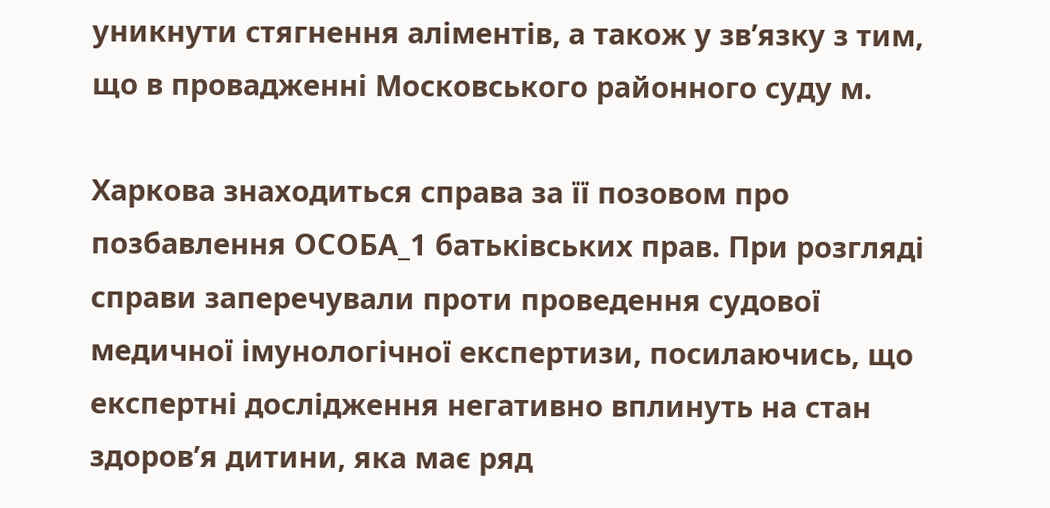уникнути стягнення аліментів, а також у зв’язку з тим, що в провадженні Московського районного суду м.

Харкова знаходиться справа за її позовом про позбавлення ОСОБА_1 батьківських прав. При розгляді справи заперечували проти проведення судової медичної імунологічної експертизи, посилаючись, що експертні дослідження негативно вплинуть на стан здоров’я дитини, яка має ряд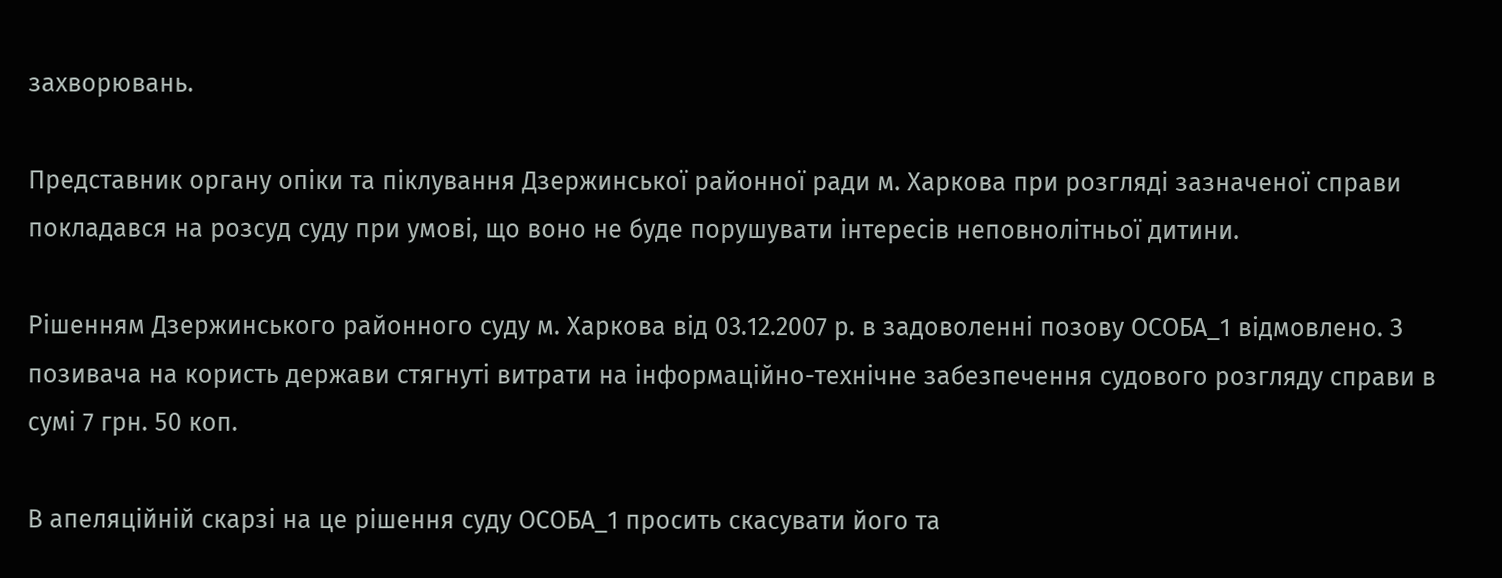захворювань.

Представник органу опіки та піклування Дзержинської районної ради м. Харкова при розгляді зазначеної справи покладався на розсуд суду при умові, що воно не буде порушувати інтересів неповнолітньої дитини.

Рішенням Дзержинського районного суду м. Харкова від 03.12.2007 р. в задоволенні позову ОСОБА_1 відмовлено. З позивача на користь держави стягнуті витрати на інформаційно-технічне забезпечення судового розгляду справи в сумі 7 грн. 50 коп.

В апеляційній скарзі на це рішення суду ОСОБА_1 просить скасувати його та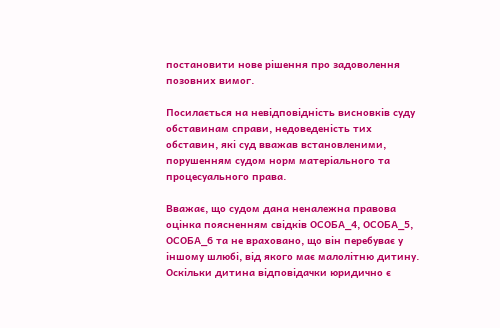постановити нове рішення про задоволення позовних вимог.

Посилається на невідповідність висновків суду обставинам справи, недоведеність тих обставин, які суд вважав встановленими, порушенням судом норм матеріального та процесуального права.

Вважає, що судом дана неналежна правова оцінка поясненням свідків ОСОБА_4, ОСОБА_5, ОСОБА_6 та не враховано, що він перебуває у іншому шлюбі, від якого має малолітню дитину. Оскільки дитина відповідачки юридично є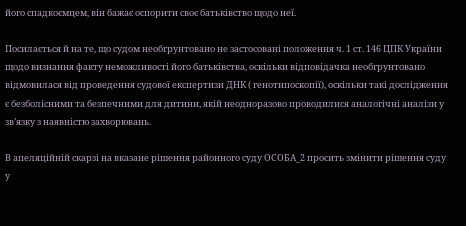його спадкоємцем, він бажає оспорити своє батьківство щодо неї.

Посилається й на те, що судом необгрунтовано не застосовані положення ч. 1 ст. 146 ЦПК України щодо визнання факту неможливості його батьківства, оскільки відповідачка необгрунтовано відмовилася від проведення судової експертизи ДНК ( генотипоскопії), оскільки такі дослідження є безболісними та безпечними для дитини, якій неодноразово проводилися аналогічні аналізи у зв’язку з наявністю захворювань.

В апеляційній скарзі на вказане рішення районного суду ОСОБА_2 просить змінити рішення суду у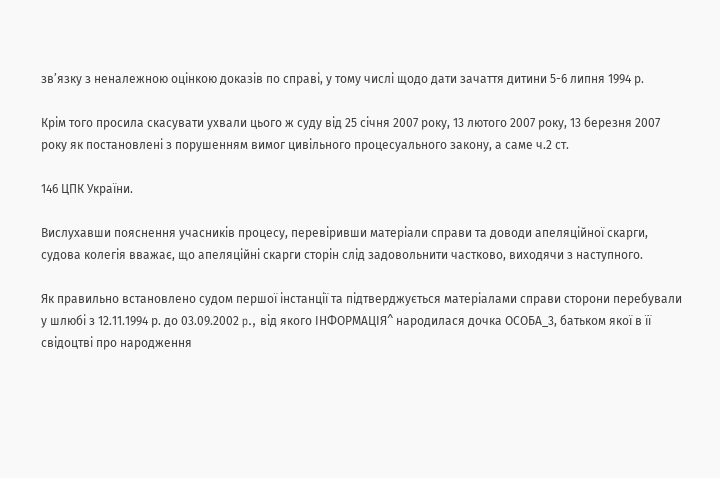зв’язку з неналежною оцінкою доказів по справі, у тому числі щодо дати зачаття дитини 5-6 липня 1994 р.

Крім того просила скасувати ухвали цього ж суду від 25 січня 2007 року, 13 лютого 2007 року, 13 березня 2007 року як постановлені з порушенням вимог цивільного процесуального закону, а саме ч.2 ст.

146 ЦПК України.

Вислухавши пояснення учасників процесу, перевіривши матеріали справи та доводи апеляційної скарги, судова колегія вважає, що апеляційні скарги сторін слід задовольнити частково, виходячи з наступного.

Як правильно встановлено судом першої інстанції та підтверджується матеріалами справи сторони перебували у шлюбі з 12.11.1994 р. до 03.09.2002 p., від якого ІНФОРМАЦІЯ^ народилася дочка ОСОБА_3, батьком якої в її свідоцтві про народження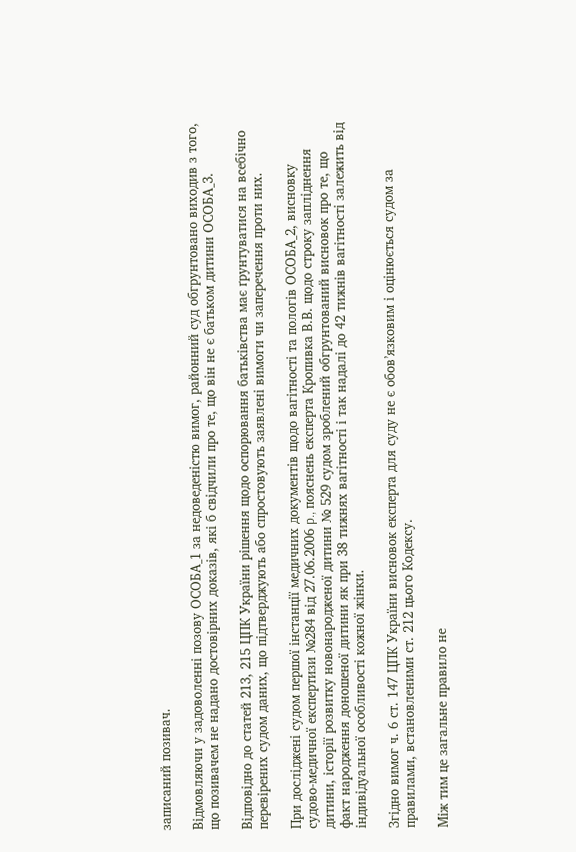записаний позивач.

Відмовляючи у задоволенні позову ОСОБА_1 за недоведеністю вимог, районний суд обгрунтовано виходив з того, що позивачем не надано достовірних доказів, які б свідчили про те, що він не є батьком дитини ОСОБА_3.

Відповідно до статей 213, 215 ЦПК України рішення щодо оспорювання батьківства має ґрунтуватися на всебічно перевірених судом даних, що підтверджують або спростовують заявлені вимоги чи заперечення проти них.

При досліджені судом першої інстанції медичних документів щодо вагітності та пологів ОСОБА_2, висновку судово-медичної експертизи №284 від 27.06.2006 p., пояснень експерта Кропивка В.В. щодо строку запліднення дитини, історії розвитку новонародженої дитини № 529 судом зроблений обгрунтований висновок про те, що факт народження доношеної дитини як при 38 тижнях вагітності і так надалі до 42 тижнів вагітності залежить від індивідуальної особливості кожної жінки.

Згідно вимог ч. 6 ст. 147 ЦПК України висновок експерта для суду не є обов’язковим і оцінюється судом за правилами, встановленими ст. 212 цього Кодексу.

Між тим це загальне правило не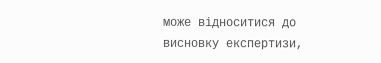може відноситися до висновку експертизи,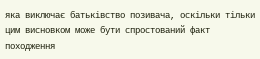яка виключає батьківство позивача, оскільки тільки цим висновком може бути спростований факт походження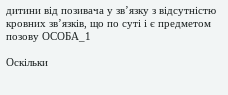дитини від позивача у зв’язку з відсутністю кровних зв’язків, що по суті і є предметом позову ОСОБА_1

Оскільки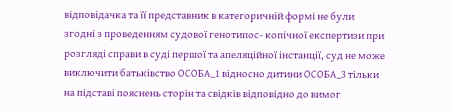відповідачка та її представник в категоричній формі не були згодні з проведенням судової генотипос- копічної експертизи при розгляді справи в суді першої та апеляційної інстанції, суд не може виключити батьківство ОСОБА_1 відносно дитини ОСОБА_3 тільки на підставі пояснень сторін та свідків відповідно до вимог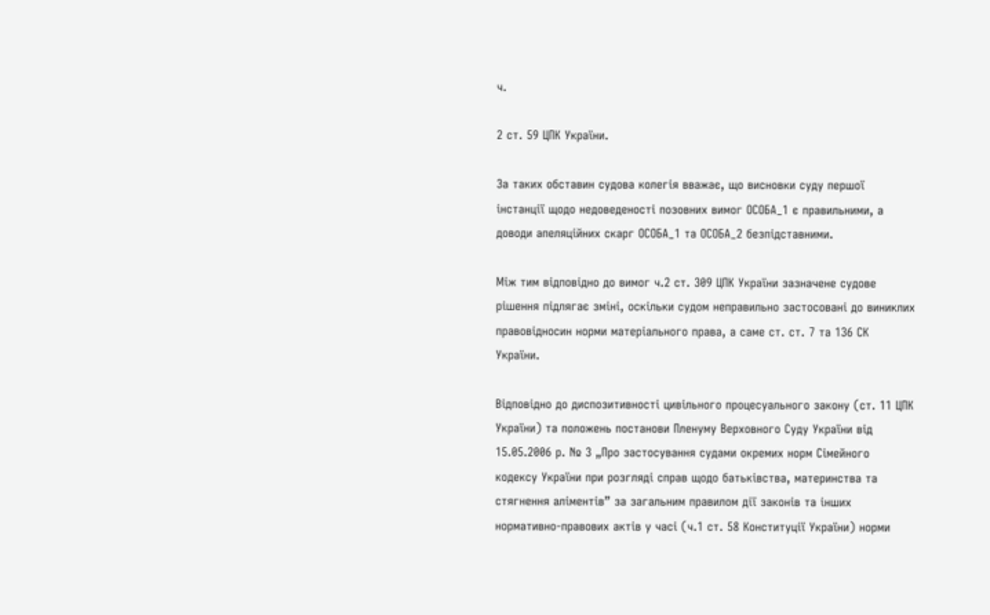ч.

2 ст. 59 ЦПК України.

За таких обставин судова колегія вважає, що висновки суду першої інстанції щодо недоведеності позовних вимог ОСОБА_1 є правильними, а доводи апеляційних скарг ОСОБА_1 та ОСОБА_2 безпідставними.

Між тим відповідно до вимог ч.2 ст. 309 ЦПК України зазначене судове рішення підлягає зміні, оскільки судом неправильно застосовані до виниклих правовідносин норми матеріального права, а саме ст. ст. 7 та 136 СК України.

Відповідно до диспозитивності цивільного процесуального закону (ст. 11 ЦПК України) та положень постанови Пленуму Верховного Суду України від 15.05.2006 р. № 3 „Про застосування судами окремих норм Сімейного кодексу України при розгляді справ щодо батьківства, материнства та стягнення аліментів” за загальним правилом дії законів та інших нормативно-правових актів у часі (ч.1 ст. 58 Конституції України) норми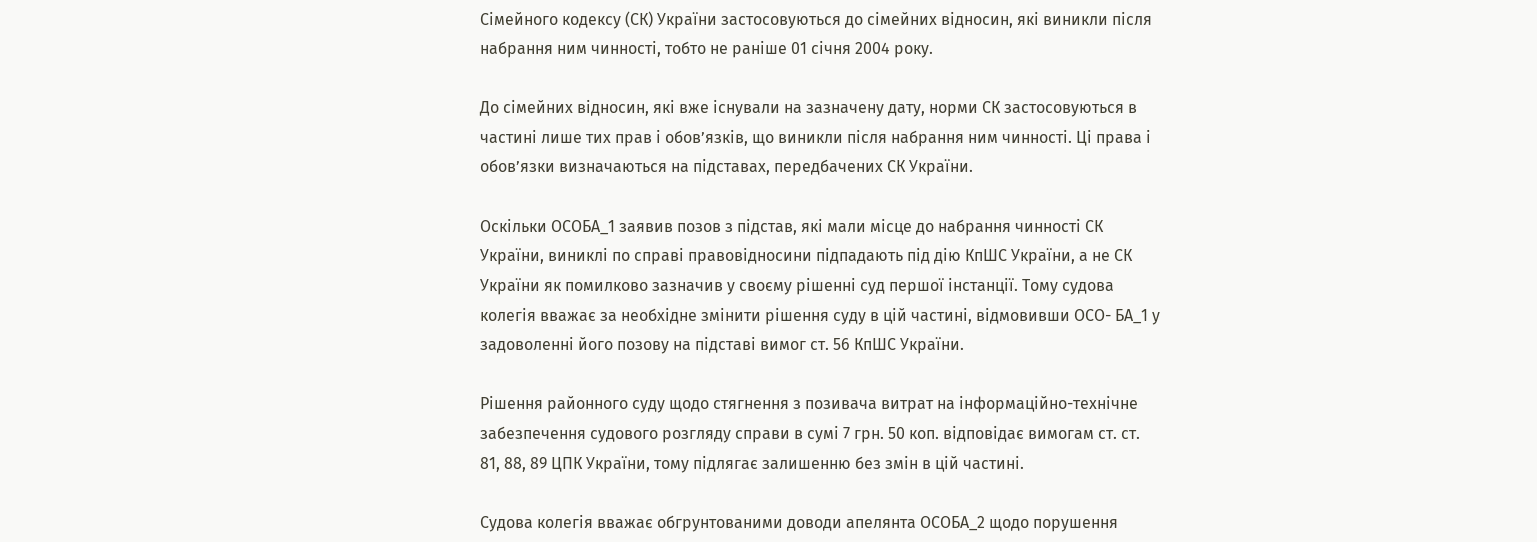Сімейного кодексу (СК) України застосовуються до сімейних відносин, які виникли після набрання ним чинності, тобто не раніше 01 січня 2004 року.

До сімейних відносин, які вже існували на зазначену дату, норми СК застосовуються в частині лише тих прав і обов’язків, що виникли після набрання ним чинності. Ці права і обов’язки визначаються на підставах, передбачених СК України.

Оскільки ОСОБА_1 заявив позов з підстав, які мали місце до набрання чинності СК України, виниклі по справі правовідносини підпадають під дію КпШС України, а не СК України як помилково зазначив у своєму рішенні суд першої інстанції. Тому судова колегія вважає за необхідне змінити рішення суду в цій частині, відмовивши ОСО- БА_1 у задоволенні його позову на підставі вимог ст. 56 КпШС України.

Рішення районного суду щодо стягнення з позивача витрат на інформаційно-технічне забезпечення судового розгляду справи в сумі 7 грн. 50 коп. відповідає вимогам ст. ст. 81, 88, 89 ЦПК України, тому підлягає залишенню без змін в цій частині.

Судова колегія вважає обгрунтованими доводи апелянта ОСОБА_2 щодо порушення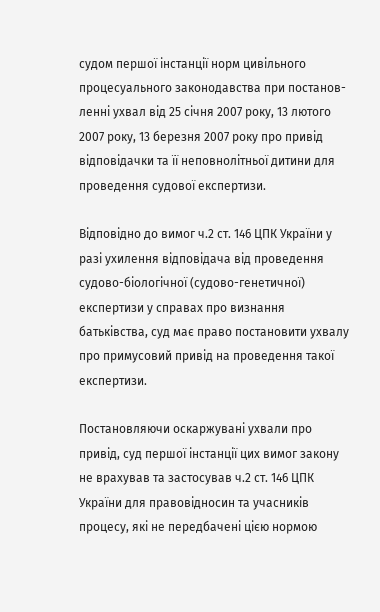судом першої інстанції норм цивільного процесуального законодавства при постанов- ленні ухвал від 25 січня 2007 року, 13 лютого 2007 року, 13 березня 2007 року про привід відповідачки та її неповнолітньої дитини для проведення судової експертизи.

Відповідно до вимог ч.2 ст. 146 ЦПК України у разі ухилення відповідача від проведення судово-біологічної (судово-генетичної) експертизи у справах про визнання батьківства, суд має право постановити ухвалу про примусовий привід на проведення такої експертизи.

Постановляючи оскаржувані ухвали про привід, суд першої інстанції цих вимог закону не врахував та застосував ч.2 ст. 146 ЦПК України для правовідносин та учасників процесу, які не передбачені цією нормою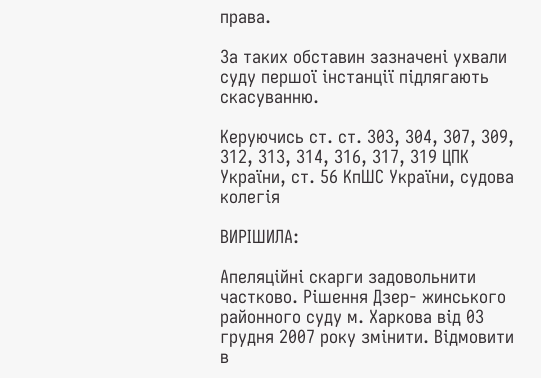права.

За таких обставин зазначені ухвали суду першої інстанції підлягають скасуванню.

Керуючись ст. ст. 303, 304, 307, 309, 312, 313, 314, 316, 317, 319 ЦПК України, ст. 56 КпШС України, судова колегія

ВИРІШИЛА:

Апеляційні скарги задовольнити частково. Рішення Дзер- жинського районного суду м. Харкова від 03 грудня 2007 року змінити. Відмовити в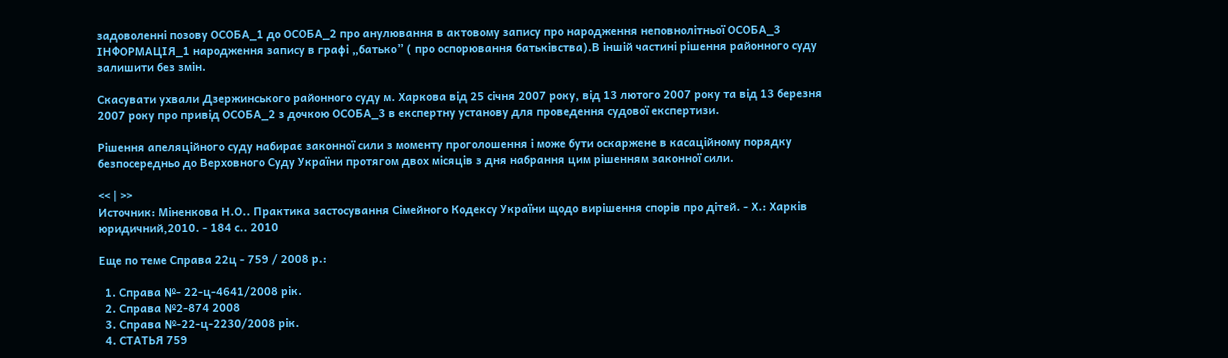задоволенні позову ОСОБА_1 до ОСОБА_2 про анулювання в актовому запису про народження неповнолітньої ОСОБА_3 ІНФОРМАЦІЯ_1 народження запису в графі „батько” ( про оспорювання батьківства).В іншій частині рішення районного суду залишити без змін.

Скасувати ухвали Дзержинського районного суду м. Харкова від 25 січня 2007 року, від 13 лютого 2007 року та від 13 березня 2007 року про привід ОСОБА_2 з дочкою ОСОБА_3 в експертну установу для проведення судової експертизи.

Рішення апеляційного суду набирає законної сили з моменту проголошення і може бути оскаржене в касаційному порядку безпосередньо до Верховного Суду України протягом двох місяців з дня набрання цим рішенням законної сили.

<< | >>
Источник: Міненкова Н.О.. Практика застосування Сімейного Кодексу України щодо вирішення спорів про дітей. - Х.: Харків юридичний,2010. - 184 с.. 2010

Еще по теме Справа 22ц - 759 / 2008 р.:

  1. Справа №- 22-ц-4641/2008 рік.
  2. Справа №2-874 2008
  3. Справа №-22-ц-2230/2008 рік.
  4. СТАТЬЯ 759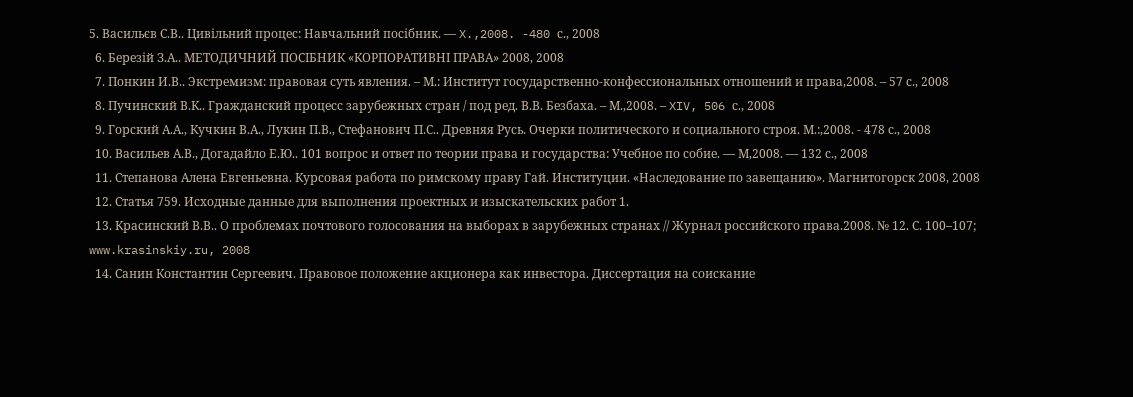5. Васильєв С.В.. Цивільний процес: Навчальний посібник. — X.,2008. -480 с., 2008
  6. Березій З.А.. МЕТОДИЧНИЙ ПОСІБНИК «КОРПОРАТИВНІ ПРАВА» 2008, 2008
  7. Понкин И.В.. Экстремизм: правовая суть явления. – М.: Институт государственно-конфессиональных отношений и права,2008. – 57 с., 2008
  8. Пучинский В.К.. Гражданский процесс зарубежных стран / под ред. В.В. Безбаха. – М.,2008. – XIV, 506 с., 2008
  9. Горский А.А., Кучкин В.А., Лукин П.В., Стефанович П.С.. Древняя Русь. Очерки политического и социального строя. М.:,2008. - 478 с., 2008
  10. Васильев А.В., Догадайло Е.Ю.. 101 вопрос и ответ по теории права и государства: Учебное по собие. — М,2008. — 132 с., 2008
  11. Степанова Алена Евгеньевна. Курсовая работа по римскому праву Гай. Институции. «Наследование по завещанию». Магнитогорск 2008, 2008
  12. Статья 759. Исходные данные для выполнения проектных и изыскательских работ 1.
  13. Красинский В.В.. О проблемах почтового голосования на выборах в зарубежных странах // Журнал российского права.2008. № 12. С. 100–107; www.krasinskiy.ru, 2008
  14. Санин Константин Сергеевич. Правовое положение акционера как инвестора. Диссертация на соискание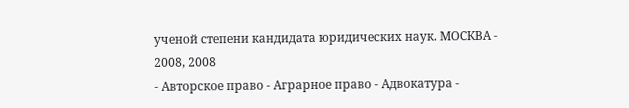ученой степени кандидата юридических наук. МОСКВА - 2008, 2008
- Авторское право - Аграрное право - Адвокатура -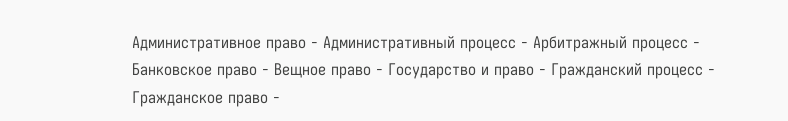Административное право - Административный процесс - Арбитражный процесс - Банковское право - Вещное право - Государство и право - Гражданский процесс - Гражданское право -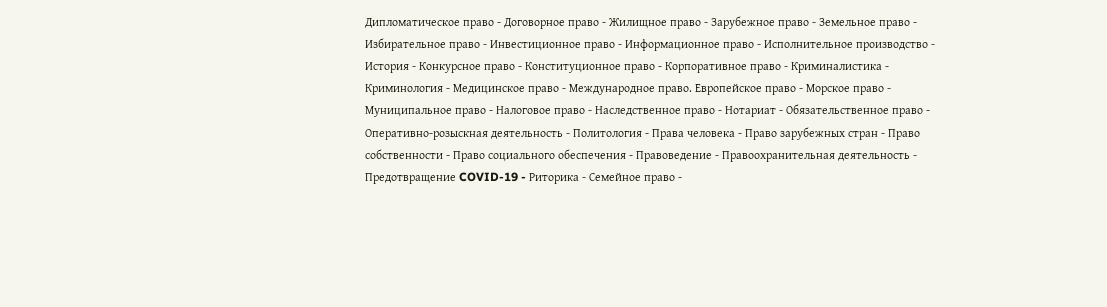Дипломатическое право - Договорное право - Жилищное право - Зарубежное право - Земельное право - Избирательное право - Инвестиционное право - Информационное право - Исполнительное производство - История - Конкурсное право - Конституционное право - Корпоративное право - Криминалистика - Криминология - Медицинское право - Международное право. Европейское право - Морское право - Муниципальное право - Налоговое право - Наследственное право - Нотариат - Обязательственное право - Оперативно-розыскная деятельность - Политология - Права человека - Право зарубежных стран - Право собственности - Право социального обеспечения - Правоведение - Правоохранительная деятельность - Предотвращение COVID-19 - Риторика - Семейное право -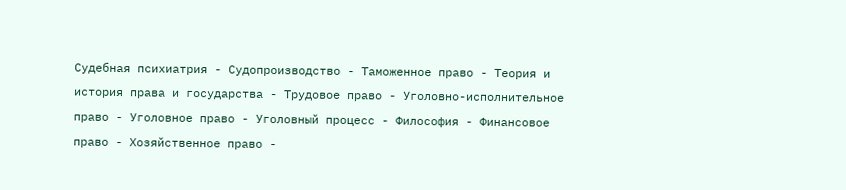Судебная психиатрия - Судопроизводство - Таможенное право - Теория и история права и государства - Трудовое право - Уголовно-исполнительное право - Уголовное право - Уголовный процесс - Философия - Финансовое право - Хозяйственное право -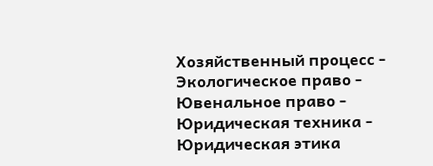Хозяйственный процесс - Экологическое право - Ювенальное право - Юридическая техника - Юридическая этика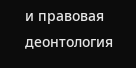и правовая деонтология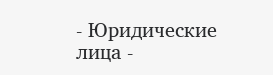- Юридические лица -